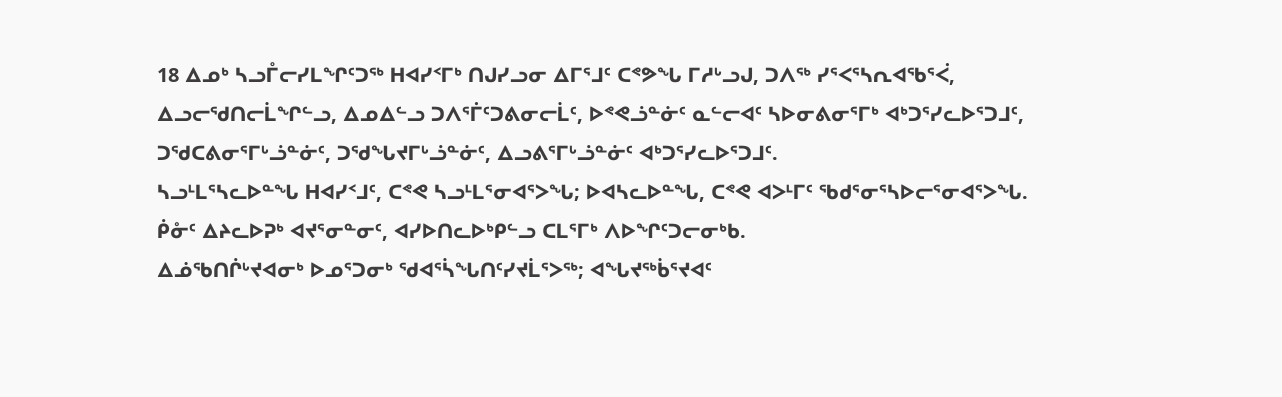18 ᐃᓄᒃ ᓴᓗᒤᓕᓯᒪᖏᑦᑐᖅ ᕼᐊᓯᑉᒥᒃ ᑎᒍᓯᓗᓂ ᐃᒥᕐᒧᑦ ᑕᕝᕗᖓ ᒥᓱᒡᓗᒍ, ᑐᐱᖅ ᓯᕐᐸᕐᓴᕆᐊᖃᕐᐹ, ᐃᓗᓕᖁᑎᓕᒫᖏᓪᓗ, ᐃᓄᐃᓪᓗ ᑐᐱᕐᒦᑦᑐᕕᓂᓕᒫᑦ, ᐅᕝᕙᓘᓐᓃᑦ ᓇᓪᓕᐊᑦ ᓴᐅᓂᕕᓂᕐᒥᒃ ᐊᒃᑐᕐᓯᓚᐅᕐᑐᒧᑦ, ᑐᖁᑕᕕᓂᕐᒥᒡᓘᓐᓃᑦ, ᑐᖁᖓᔪᒥᒡᓘᓐᓃᑦ, ᐃᓗᕕᕐᒥᒡᓘᓐᓃᑦ ᐊᒃᑐᕐᓯᓚᐅᕐᑐᒧᑦ.
ᓴᓗᒻᒪᕐᓴᓚᐅᓐᖓ ᕼᐊᓯᑉᒧᑦ, ᑕᕝᕙ ᓴᓗᒻᒪᕐᓂᐊᕐᐳᖓ; ᐅᐊᓴᓚᐅᓐᖓ, ᑕᕝᕙ ᐊᐳᒻᒥᑦ ᖃᑯᕐᓂᕐᓴᐅᓕᕐᓂᐊᕐᐳᖓ.
ᑮᓁᑦ ᐃᔨᓚᐅᕈᒃ ᐊᔪᕐᓂᓐᓂᑦ, ᐊᓯᐅᑎᓚᐅᒃᑭᓪᓗ ᑕᒪᕐᒥᒃ ᐱᐅᖏᑦᑐᓕᓂᒃᑲ.
ᐃᓅᖃᑎᒌᒡᔪᐊᓂᒃ ᐅᓄᕐᑐᓂᒃ ᖁᐊᕐᓵᖓᑎᑦᓯᔪᒫᕐᐳᖅ; ᐊᖓᔪᖅᑳᕐᔪᐊᑦ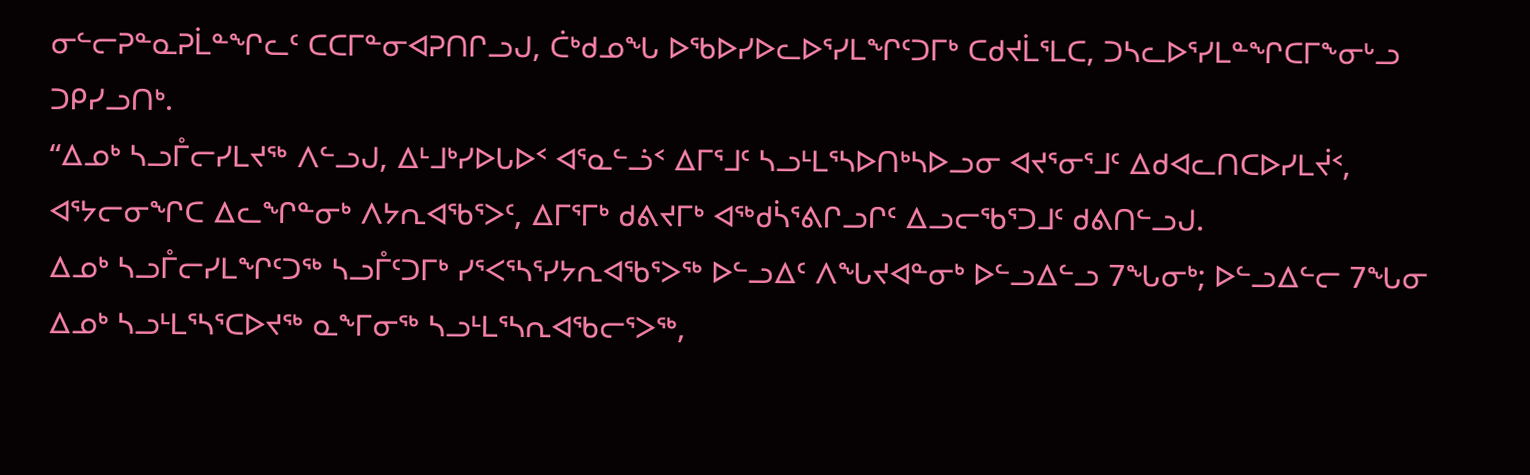ᓂᓪᓕᕈᓐᓇᕈᒫᓐᖏᓚᑦ ᑕᑕᒥᓐᓂᐊᕈᑎᒋᓗᒍ, ᑖᒃᑯᓄᖓ ᐅᖃᐅᓯᐅᓚᐅᕐᓯᒪᖏᑦᑐᒥᒃ ᑕᑯᔪᒫᕐᒪᑕ, ᑐᓴᓚᐅᕐᓯᒪᓐᖏᑕᒥᖕᓂᒡᓗ ᑐᑭᓯᓗᑎᒃ.
“ᐃᓄᒃ ᓴᓗᒤᓕᓯᒪᔪᖅ ᐱᓪᓗᒍ, ᐃᒻᒧᒃᓯᐅᒐᐅᑉ ᐊᕐᓇᓪᓘᑉ ᐃᒥᕐᒧᑦ ᓴᓗᒻᒪᕐᓴᐅᑎᒃᓴᐅᓗᓂ ᐊᔪᕐᓂᕐᒧᑦ ᐃᑯᐊᓚᑎᑕᐅᓯᒪᔫᑉ, ᐊᕐᔭᓕᓂᖏᑕ ᐃᓚᖏᓐᓂᒃ ᐱᔭᕆᐊᖃᕐᐳᑦ, ᐃᒥᕐᒥᒃ ᑯᕕᔪᒥᒃ ᐊᖅᑯᓵᕐᕕᒋᓗᒋᑦ ᐃᓗᓕᖃᕐᑐᒧᑦ ᑯᕕᑎᓪᓗᒍ.
ᐃᓄᒃ ᓴᓗᒤᓕᓯᒪᖏᑦᑐᖅ ᓴᓗᒤᑦᑐᒥᒃ ᓯᕐᐸᕐᓴᕐᓯᔭᕆᐊᖃᕐᐳᖅ ᐅᓪᓗᐃᑦ ᐱᖓᔪᐊᓐᓂᒃ ᐅᓪᓗᐃᓪᓗ 7ᖓᓂᒃ; ᐅᓪᓗᐃᓪᓕ 7ᖓᓂ ᐃᓄᒃ ᓴᓗᒻᒪᕐᓴᕐᑕᐅᔪᖅ ᓇᖕᒥᓂᖅ ᓴᓗᒻᒪᕐᓴᕆᐊᖃᓕᕐᐳᖅ,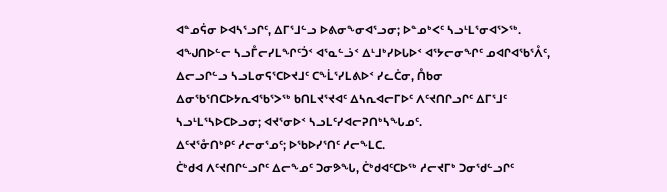ᐊᓐᓄᕌᓂ ᐅᐊᓴᕐᓗᒋᑦ, ᐃᒥᕐᒧᓪᓗ ᐅᕕᓂᖕᓂᐊᕐᓗᓂ; ᐅᓐᓄᒃᐸᑦ ᓴᓗᒻᒪᕐᓂᐊᕐᐳᖅ.
ᐊᖑᑎᐅᓪᓕ ᓴᓗᒤᓕᓯᒪᖏᑦᑑᑉ ᐊᕐᓇᓪᓘᑉ ᐃᒻᒧᒃᓯᐅᒐᐅᑉ ᐊᕐᔭᓕᓂᖏᑦ ᓄᐊᒋᐊᖃᕐᐰᑦ, ᐃᓕᓗᒋᓪᓗ ᓴᓗᒪᓂᕋᕐᑕᐅᔪᒧᑦ ᑕᖕᒫᕐᓯᒪᕕᐅᑉ ᓯᓚᑖᓂ, ᑍᑲᓂ ᐃᓂᖃᕐᑎᑕᐅᔭᕆᐊᖃᕐᐳᖅ ᑲᑎᒪᔪᕐᔪᐊᑦ ᐃᓴᕆᐊᓕᒥᐅᑦ ᐱᑦᔪᑎᒋᓗᒋᑦ ᐃᒥᕐᒧᑦ ᓴᓗᒻᒪᕐᓴᐅᑕᐅᓗᓂ; ᐊᔪᕐᓂᐅᑉ ᓴᓗᒪᑦᓯᐊᓕᕈᑎᒃᓴᖓᓄᑦ.
ᐃᑦᔪᕐᓁᑎᒃᑭᑦ ᓱᓕᓂᕐᓄᑦ; ᐅᖃᐅᓯᕐᑎᑦ ᓱᓕᖕᒪᑕ.
ᑖᒃᑯᐊ ᐱᑦᔪᑎᒋᓪᓗᒋᑦ ᐃᓕᖕᓄᑦ ᑐᓂᕗᖓ, ᑖᒃᑯᐊᑦᑕᐅᖅ ᓱᓕᔪᒥᒃ ᑐᓂᖁᓪᓗᒋᑦ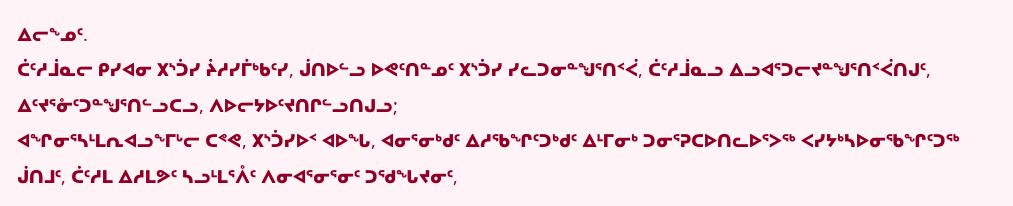ᐃᓕᖕᓄᑦ.
ᑖᑦᓱᒨᓇᓕ ᑭᓯᐊᓂ ᙭ᔅᑑᓯ ᔩᓱᓯᒦᒃᑲᑦᓯ, ᒎᑎᐅᓪᓗ ᐅᕙᑦᑎᓐᓄᑦ ᙭ᔅᑑᓯ ᓯᓚᑐᓂᓐᖑᕐᑎᑉᐹ, ᑖᑦᓱᒨᓇᓗ ᐃᓗᐊᕐᑐᓕᔪᓐᖑᕐᑎᑉᐹᑎᒍᑦ, ᐃᑦᔪᕐᓁᑦᑐᓐᖑᕐᑎᓪᓗᑕᓗ, ᐱᐅᓕᔭᐅᑦᔪᑎᒋᓪᓗᑎᒍᓗ;
ᐊᖏᓂᕐᓴᒻᒪᕆᐊᓗᖕᒥᒡᓕ ᑕᕝᕙ, ᙭ᔅᑑᓯᐅᑉ ᐊᐅᖓ, ᐊᓂᕐᓂᒃᑯᑦ ᐃᓱᖃᖏᑦᑐᒃᑯᑦ ᐃᒻᒥᓂᒃ ᑐᓂᕐᕈᑕᐅᑎᓚᐅᕐᐳᖅ ᐸᓯᔭᒃᓴᐅᓂᖃᖏᑦᑐᖅ ᒎᑎᒧᑦ, ᑖᑦᓱᒪ ᐃᓱᒪᕗᑦ ᓴᓗᒻᒪᕐᐰᑦ ᐱᓂᐊᕐᓂᕐᓂᑦ ᑐᖁᖓᔪᓂᑦ,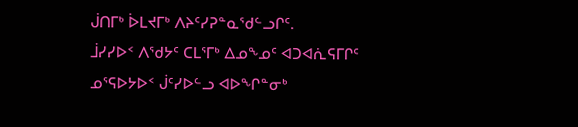ᒎᑎᒥᒃ ᐆᒪᔪᒥᒃ ᐱᔨᑦᓯᕈᓐᓇᖁᓪᓗᒋᑦ.
ᒨᓯᓯᐅᑉ ᐱᖁᔭᑦ ᑕᒪᕐᒥᒃ ᐃᓄᖕᓄᑦ ᐊᑐᐊᕇᕋᒥᒋᑦ ᓄᕐᕋᐅᔭᐅᑉ ᒎᑦᓯᐅᓪᓗ ᐊᐅᖏᓐᓂᒃ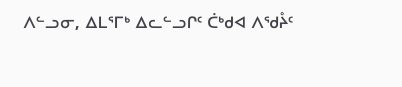ᐱᓪᓗᓂ, ᐃᒪᕐᒥᒃ ᐃᓚᓪᓗᒋᑦ ᑖᒃᑯᐊ ᐱᖁᔧᑦ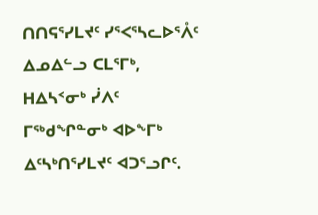ᑎᑎᕋᕐᓯᒪᔪᑦ ᓯᕐᐸᕐᓴᓚᐅᕐᐰᑦ ᐃᓄᐃᓪᓗ ᑕᒪᕐᒥᒃ, ᕼᐃᓴᑉᓂᒃ ᓰᐱᑦ ᒥᖅᑯᖏᓐᓂᒃ ᐊᐅᖕᒥᒃ ᐃᑦᓴᒃᑎᕐᓯᒪᔪᑦ ᐊᑐᕐᓗᒋᑦ.